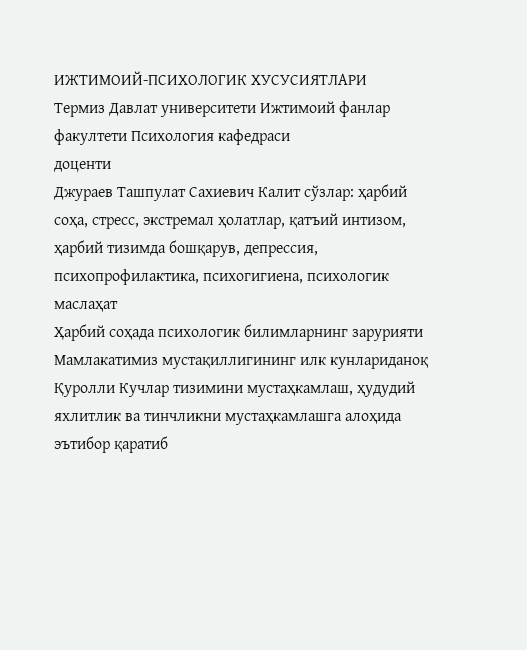ИЖТИМОИЙ-ПСИХОЛОГИК ХУСУСИЯТЛАРИ
Термиз Давлат университети Ижтимоий фанлар факултети Психология кафедраси
доценти
Джураев Ташпулат Сахиевич Калит сўзлар: ҳарбий соҳа, стресс, экстремал ҳолатлар, қатъий интизом, ҳарбий тизимда бошқарув, депрессия, психопрофилактика, психогигиена, психологик маслаҳат
Ҳарбий соҳада психологик билимларнинг зарурияти
Мамлакатимиз мустақиллигининг илк кунлариданоқ Қуролли Кучлар тизимини мустаҳкамлаш, ҳудудий яхлитлик ва тинчликни мустаҳкамлашга алоҳида эътибор қаратиб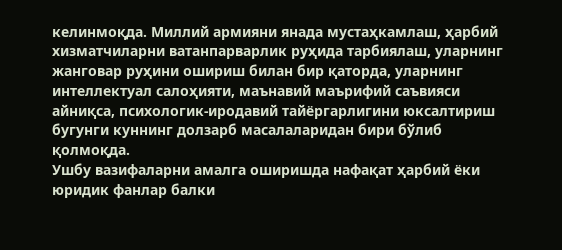келинмоқда. Миллий армияни янада мустаҳкамлаш, ҳарбий хизматчиларни ватанпарварлик руҳида тарбиялаш, уларнинг жанговар руҳини ошириш билан бир қаторда, уларнинг интеллектуал салоҳияти, маънавий маърифий саъвияси айниқса, психологик-иродавий тайёргарлигини юксалтириш бугунги куннинг долзарб масалаларидан бири бўлиб қолмоқда.
Ушбу вазифаларни амалга оширишда нафақат ҳарбий ёки юридик фанлар балки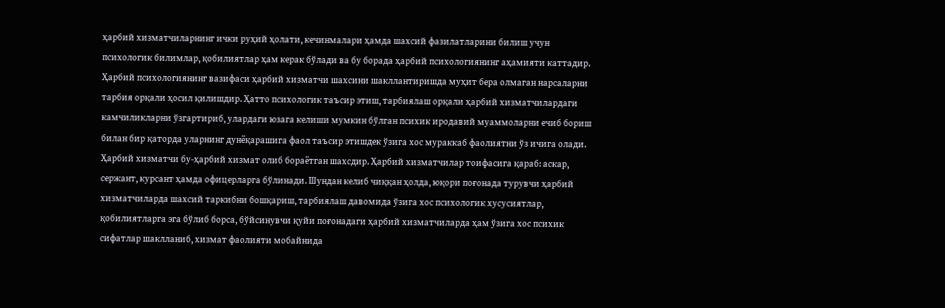ҳарбий хизматчиларнинг ички руҳий ҳолати, кечинмалари ҳамда шахсий фазилатларини билиш учун психологик билимлар, қобилиятлар ҳам керак бўлади ва бу борада ҳарбий психологиянинг аҳамияти каттадир. Ҳарбий психологиянинг вазифаси ҳарбий хизматчи шахсини шакллантиришда муҳит бера олмаган нарсаларни тарбия орқали ҳосил қилишдир. Ҳатто психологик таъсир этиш, тарбиялаш орқали ҳарбий хизматчилардаги камчиликларни ўзгартириб, улардаги юзага келиши мумкин бўлган психик иродавий муаммоларни ечиб бориш билан бир қаторда уларнинг дунёқарашига фаол таъсир этишдек ўзига хос мураккаб фаолиятни ўз ичига олади. Ҳарбий хизматчи бу-ҳарбий хизмат олиб бораётган шахсдир. Ҳарбий хизматчилар тоифасига қараб: аскар, сержант, курсант ҳамда офицерларга бўлинади. Шундан келиб чиққан ҳолда, юқори поғонада турувчи ҳарбий хизматчиларда шахсий таркибни бошқариш, тарбиялаш давомида ўзига хос психологик хусусиятлар, қобилиятларга эга бўлиб борса, бўйсинувчи қуйи поғонадаги ҳарбий хизматчиларда ҳам ўзига хос психик сифатлар шаклланиб, хизмат фаолияти мобайнида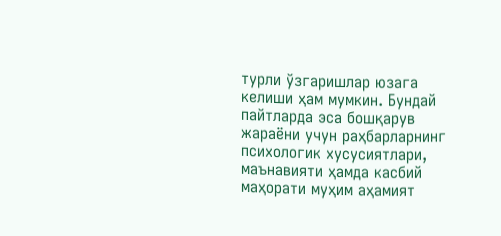турли ўзгаришлар юзага келиши ҳам мумкин. Бундай пайтларда эса бошқарув жараёни учун раҳбарларнинг психологик хусусиятлари, маънавияти ҳамда касбий маҳорати муҳим аҳамият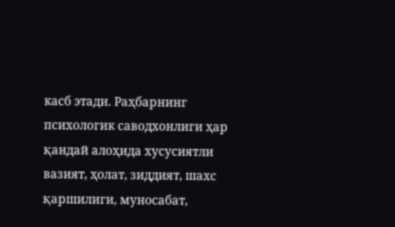касб этади. Раҳбарнинг психологик саводхонлиги ҳар қандай алоҳида хусусиятли вазият, ҳолат, зиддият, шахс қаршилиги, муносабат,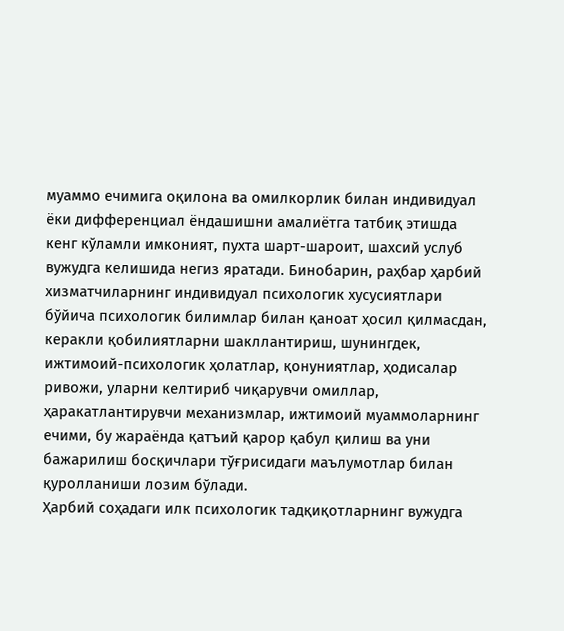муаммо ечимига оқилона ва омилкорлик билан индивидуал ёки дифференциал ёндашишни амалиётга татбиқ этишда кенг кўламли имконият, пухта шарт-шароит, шахсий услуб вужудга келишида негиз яратади. Бинобарин, раҳбар ҳарбий хизматчиларнинг индивидуал психологик хусусиятлари бўйича психологик билимлар билан қаноат ҳосил қилмасдан, керакли қобилиятларни шакллантириш, шунингдек, ижтимоий-психологик ҳолатлар, қонуниятлар, ҳодисалар ривожи, уларни келтириб чиқарувчи омиллар, ҳаракатлантирувчи механизмлар, ижтимоий муаммоларнинг ечими, бу жараёнда қатъий қарор қабул қилиш ва уни бажарилиш босқичлари тўғрисидаги маълумотлар билан қуролланиши лозим бўлади.
Ҳарбий соҳадаги илк психологик тадқиқотларнинг вужудга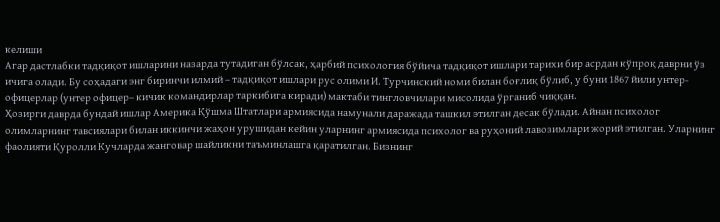келиши
Агар дастлабки тадқиқот ишларини назарда тутадиган бўлсак, ҳарбий психология бўйича тадқиқот ишлари тарихи бир асрдан кўпроқ даврни ўз ичига олади. Бу соҳадаги энг биринчи илмий – тадқиқот ишлари рус олими И. Турчинский номи билан боғлиқ бўлиб, у буни 1867 йили унтер-офицерлар (унтер офицер– кичик командирлар таркибига киради) мактаби тингловчилари мисолида ўрганиб чиққан.
Ҳозирги даврда бундай ишлар Америка Қўшма Штатлари армиясида намунали даражада ташкил этилган десак бўлади. Айнан психолог олимларнинг тавсиялари билан иккинчи жаҳон урушидан кейин уларнинг армиясида психолог ва руҳоний лавозимлари жорий этилган. Уларнинг фаолияти Қуролли Кучларда жанговар шайликни таъминлашга қаратилган. Бизнинг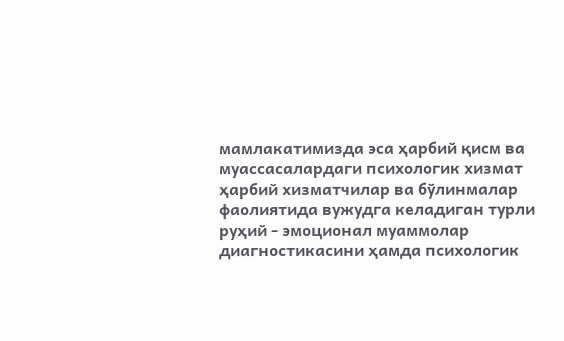мамлакатимизда эса ҳарбий қисм ва муассасалардаги психологик хизмат ҳарбий хизматчилар ва бўлинмалар фаолиятида вужудга келадиган турли руҳий - эмоционал муаммолар диагностикасини ҳамда психологик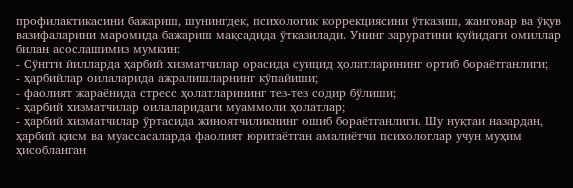профилактикасини бажариш, шунингдек, психологик коррекциясини ўтказиш, жанговар ва ўқув вазифаларини маромида бажариш мақсадида ўтказилади. Унинг заруратини қуйидаги омиллар билан асослашимиз мумкин:
- Сўнгги йилларда ҳарбий хизматчилар орасида суицид ҳолатларининг ортиб бораётганлиги;
- ҳарбийлар оилаларида ажралишларнинг кўпайиши;
- фаолият жараёнида стресс ҳолатларининг тез-тез содир бўлиши;
- ҳарбий хизматчилар оилаларидаги муаммоли ҳолатлар;
- ҳарбий хизматчилар ўртасида жиноятчиликнинг ошиб бораётганлиги. Шу нуқтаи назардан, ҳарбий қисм ва муассасаларда фаолият юритаётган амалиётчи психологлар учун муҳим ҳисобланган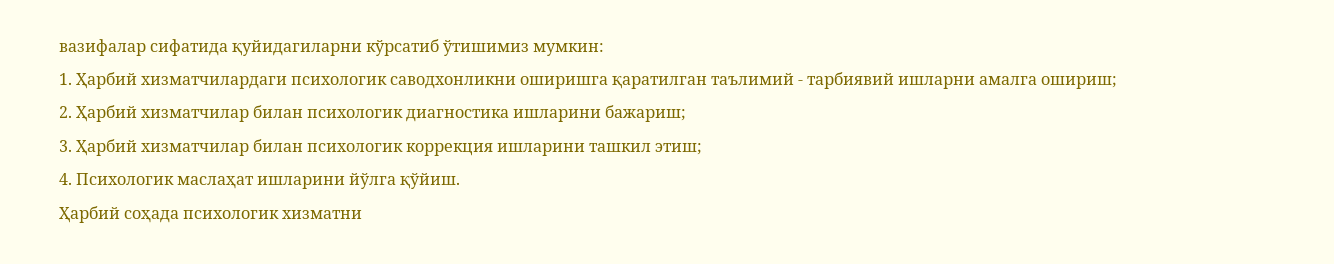вазифалар сифатида қуйидагиларни кўрсатиб ўтишимиз мумкин:
1. Ҳарбий хизматчилардаги психологик саводхонликни оширишга қаратилган таълимий - тарбиявий ишларни амалга ошириш;
2. Ҳарбий хизматчилар билан психологик диагностика ишларини бажариш;
3. Ҳарбий хизматчилар билан психологик коррекция ишларини ташкил этиш;
4. Психологик маслаҳат ишларини йўлга қўйиш.
Ҳарбий соҳада психологик хизматни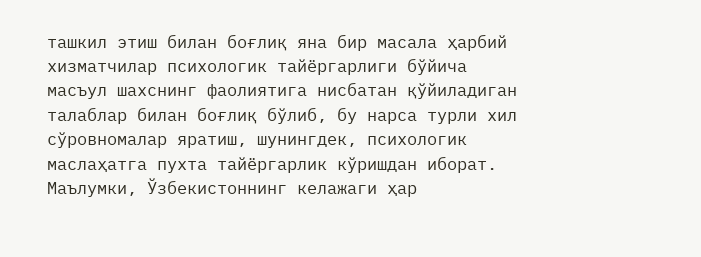ташкил этиш билан боғлиқ яна бир масала ҳарбий хизматчилар психологик тайёргарлиги бўйича масъул шахснинг фаолиятига нисбатан қўйиладиган талаблар билан боғлиқ бўлиб, бу нарса турли хил сўровномалар яратиш, шунингдек, психологик маслаҳатга пухта тайёргарлик кўришдан иборат.
Маълумки, Ўзбекистоннинг келажаги ҳар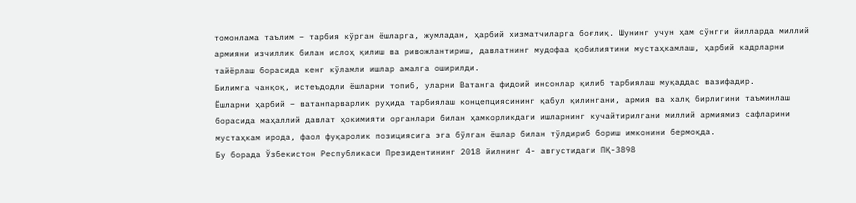томонлама таълим – тарбия кўрган ёшларга, жумладан, ҳарбий хизматчиларга боғлиқ. Шунинг учун ҳам сўнгги йилларда миллий армияни изчиллик билан ислоҳ қилиш ва ривожлантириш, давлатнинг мудофаа қобилиятини мустаҳкамлаш, ҳарбий кадрларни тайёрлаш борасида кенг кўламли ишлар амалга оширилди.
Билимга чанқоқ, истеъдодли ёшларни топиб, уларни Ватанга фидоий инсонлар қилиб тарбиялаш муқаддас вазифадир.
Ёшларни ҳарбий – ватанпарварлик руҳида тарбиялаш концепциясининг қабул қилингани, армия ва халқ бирлигини таъминлаш борасида маҳаллий давлат ҳокимияти органлари билан ҳамкорликдаги ишларнинг кучайтирилгани миллий армиямиз сафларини мустаҳкам ирода, фаол фуқаролик позициясига эга бўлган ёшлар билан тўлдириб бориш имконини бермоқда.
Бу борада Ўзбекистон Республикаси Президентининг 2018 йилнинг 4- августидаги ПҚ-3898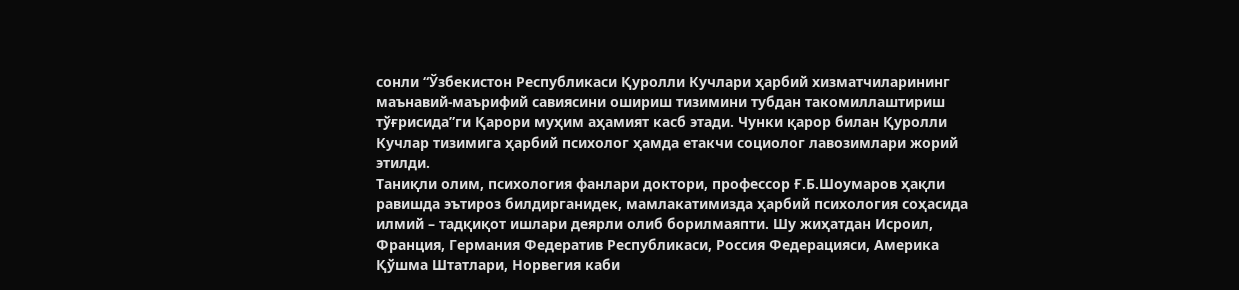сонли “Ўзбекистон Республикаси Қуролли Кучлари ҳарбий хизматчиларининг маънавий-маърифий савиясини ошириш тизимини тубдан такомиллаштириш тўғрисида”ги Қарори муҳим аҳамият касб этади. Чунки қарор билан Қуролли Кучлар тизимига ҳарбий психолог ҳамда етакчи социолог лавозимлари жорий этилди.
Таниқли олим, психология фанлари доктори, профессор Ғ.Б.Шоумаров ҳақли равишда эътироз билдирганидек, мамлакатимизда ҳарбий психология соҳасида илмий – тадқиқот ишлари деярли олиб борилмаяпти. Шу жиҳатдан Исроил, Франция, Германия Федератив Республикаси, Россия Федерацияси, Америка Қўшма Штатлари, Норвегия каби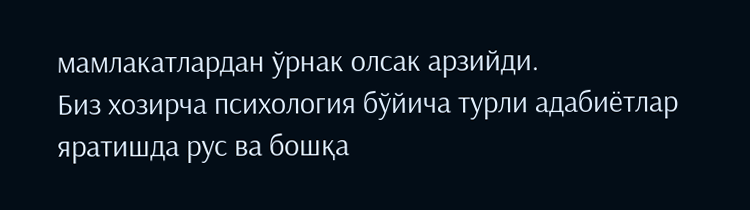мамлакатлардан ўрнак олсак арзийди.
Биз хозирча психология бўйича турли адабиётлар яратишда рус ва бошқа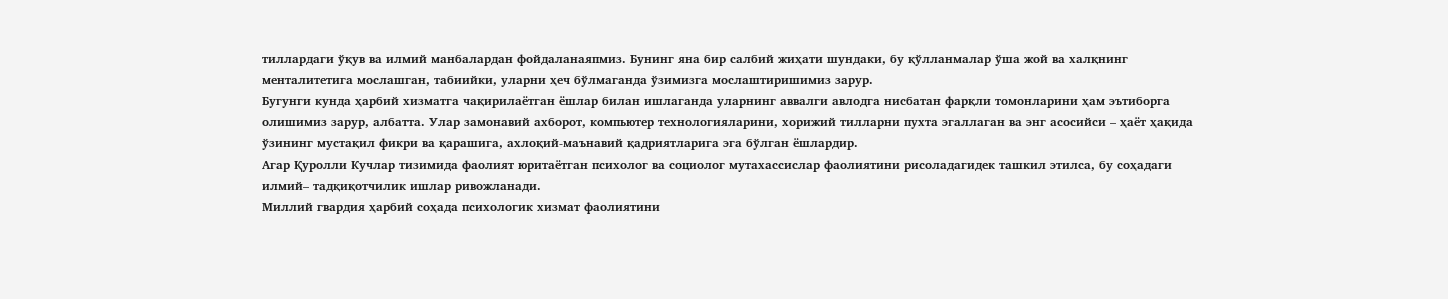тиллардаги ўқув ва илмий манбалардан фойдаланаяпмиз. Бунинг яна бир салбий жиҳати шундаки, бу қўлланмалар ўша жой ва халқнинг менталитетига мослашган, табиийки, уларни ҳеч бўлмаганда ўзимизга мослаштиришимиз зарур.
Бугунги кунда ҳарбий хизматга чақирилаётган ёшлар билан ишлаганда уларнинг аввалги авлодга нисбатан фарқли томонларини ҳам эътиборга олишимиз зарур, албатта. Улар замонавий ахборот, компьютер технологияларини, хорижий тилларни пухта эгаллаган ва энг асосийси – ҳаёт ҳақида ўзининг мустақил фикри ва қарашига, ахлоқий-маънавий қадриятларига эга бўлган ёшлардир.
Агар Қуролли Кучлар тизимида фаолият юритаётган психолог ва социолог мутахассислар фаолиятини рисоладагидек ташкил этилса, бу соҳадаги илмий– тадқиқотчилик ишлар ривожланади.
Миллий гвардия ҳарбий соҳада психологик хизмат фаолиятини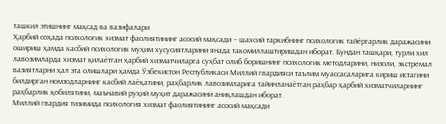ташкил этишнинг мақсад ва вазифалари
Ҳарбий соҳада психологик хизмат фаолиятининг асосий мақсади – шахсий таркибнинг психологик тайёргарлик даражасини ошириш ҳамда касбий психологик муҳим хусусиятларини янада такомиллаштиришдан иборат. Бундан ташқари, турли хил лавозимларда хизмат қилаётган ҳарбий хизматчиларга суҳбат олиб боришнинг психологик методларини, низоли, экстремал вазиятларни ҳал эта олишлари ҳамда Ўзбекистон Республикаси Миллий гвардияси таълим муассасаларига кириш истагини билдирган номзодларнинг касбий лаёқатини, раҳбарлик лавозимларига тайинланаётган раҳбар ҳарбий хизматчиларнинг раҳбарлик қобилятини, маънавий руҳий муҳит даражасини аниқлашдан иборат.
Миллий гвардия тизимида психология хизмат фаолиятининг асосий мақсади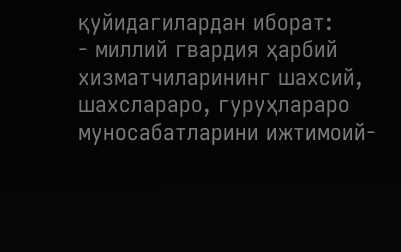қуйидагилардан иборат:
- миллий гвардия ҳарбий хизматчиларининг шахсий, шахслараро, гуруҳлараро муносабатларини ижтимоий-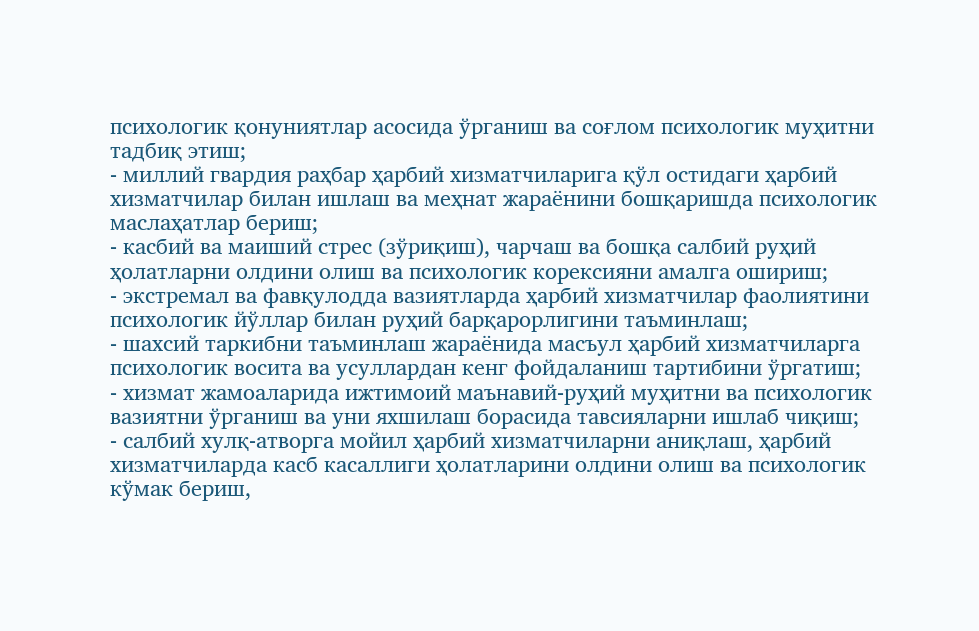психологик қонуниятлар асосида ўрганиш ва соғлом психологик муҳитни тадбиқ этиш;
- миллий гвардия раҳбар ҳарбий хизматчиларига қўл остидаги ҳарбий хизматчилар билан ишлаш ва меҳнат жараёнини бошқаришда психологик маслаҳатлар бериш;
- касбий ва маиший стрес (зўриқиш), чарчаш ва бошқа салбий руҳий ҳолатларни олдини олиш ва психологик корексияни амалга ошириш;
- экстремал ва фавқулодда вазиятларда ҳарбий хизматчилар фаолиятини психологик йўллар билан руҳий барқарорлигини таъминлаш;
- шахсий таркибни таъминлаш жараёнида масъул ҳарбий хизматчиларга психологик восита ва усуллардан кенг фойдаланиш тартибини ўргатиш;
- хизмат жамоаларида ижтимоий маънавий-руҳий муҳитни ва психологик вазиятни ўрганиш ва уни яхшилаш борасида тавсияларни ишлаб чиқиш;
- салбий хулқ-атворга мойил ҳарбий хизматчиларни аниқлаш, ҳарбий хизматчиларда касб касаллиги ҳолатларини олдини олиш ва психологик кўмак бериш,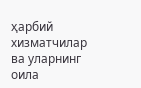ҳарбий хизматчилар ва уларнинг оила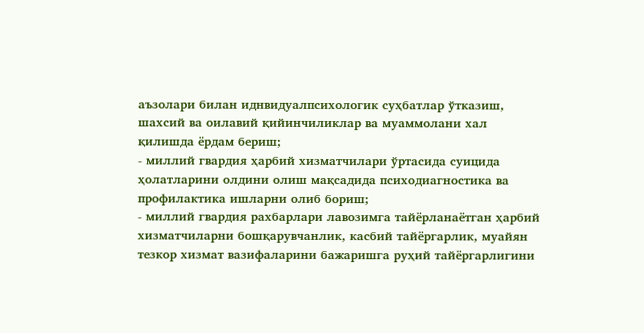аъзолари билан иднвидуалпсихологик суҳбатлар ўтказиш, шахсий ва оилавий қийинчиликлар ва муаммолани хал қилишда ёрдам бериш;
- миллий гвардия ҳарбий хизматчилари ўртасида суицида ҳолатларини олдини олиш мақсадида психодиагностика ва профилактика ишларни олиб бориш;
- миллий гвардия рахбарлари лавозимга тайёрланаётган ҳарбий хизматчиларни бошқарувчанлик, касбий тайёргарлик, муайян тезкор хизмат вазифаларини бажаришга руҳий тайёргарлигини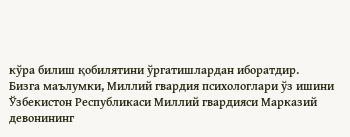кўра билиш қобилятини ўргатишлардан иборатдир.
Бизга маълумки, Миллий гвардия психологлари ўз ишини Ўзбекистон Республикаси Миллий гвардияси Марказий девонининг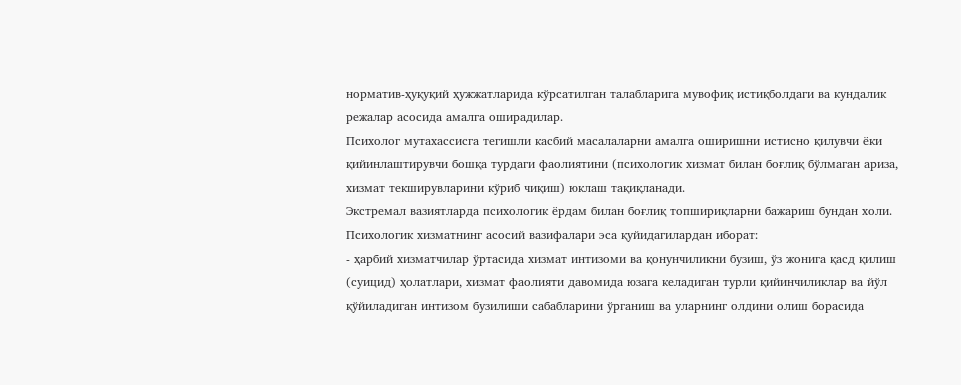норматив-ҳуқуқий ҳужжатларида кўрсатилган талабларига мувофиқ истиқболдаги ва кундалик режалар асосида амалга оширадилар.
Психолог мутахассисга тегишли касбий масалаларни амалга оширишни истисно қилувчи ёки қийинлаштирувчи бошқа турдаги фаолиятини (психологик хизмат билан боғлиқ бўлмаган ариза, хизмат текширувларини кўриб чиқиш) юклаш тақиқланади.
Экстремал вазиятларда психологик ёрдам билан боғлиқ топшириқларни бажариш бундан холи.
Психологик хизматнинг асосий вазифалари эса қуйидагилардан иборат:
- ҳарбий хизматчилар ўртасида хизмат интизоми ва қонунчиликни бузиш, ўз жонига қасд қилиш (суицид) ҳолатлари, хизмат фаолияти давомида юзага келадиган турли қийинчиликлар ва йўл қўйиладиган интизом бузилиши сабабларини ўрганиш ва уларнинг олдини олиш борасида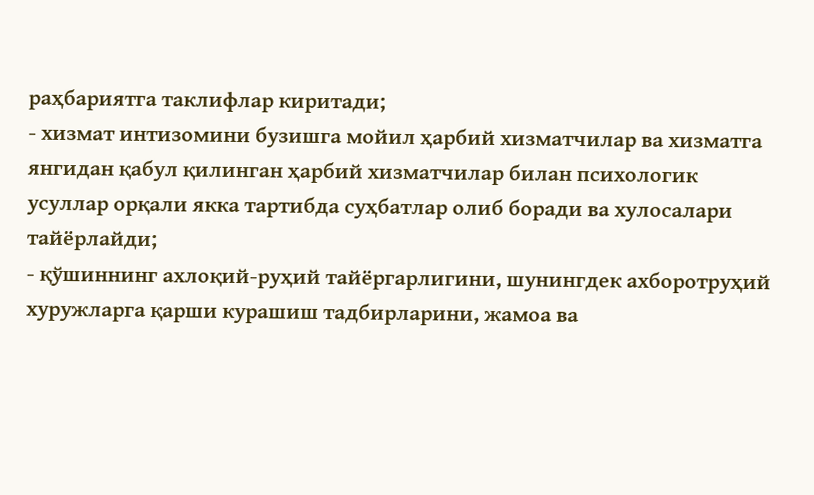раҳбариятга таклифлар киритади;
- хизмат интизомини бузишга мойил ҳарбий хизматчилар ва хизматга янгидан қабул қилинган ҳарбий хизматчилар билан психологик усуллар орқали якка тартибда суҳбатлар олиб боради ва хулосалари тайёрлайди;
- қўшиннинг ахлоқий-руҳий тайёргарлигини, шунингдек ахборотруҳий хуружларга қарши курашиш тадбирларини, жамоа ва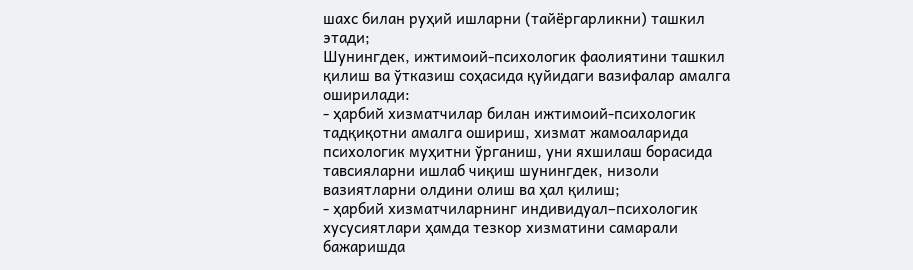шахс билан руҳий ишларни (тайёргарликни) ташкил этади;
Шунингдек, ижтимоий-психологик фаолиятини ташкил қилиш ва ўтказиш соҳасида қуйидаги вазифалар амалга оширилади:
- ҳарбий хизматчилар билан ижтимоий-психологик тадқиқотни амалга ошириш, хизмат жамоаларида психологик муҳитни ўрганиш, уни яхшилаш борасида тавсияларни ишлаб чиқиш шунингдек, низоли вазиятларни олдини олиш ва ҳал қилиш;
- ҳарбий хизматчиларнинг индивидуал–психологик хусусиятлари ҳамда тезкор хизматини самарали бажаришда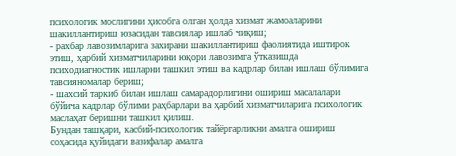психологик мослигини ҳисобга олган ҳолда хизмат жамоаларини шакиллантириш юзасидан тавсиялар ишлаб чиқиш;
- рахбар лавозимларига захирани шакиллантириш фаолиятида иштирок этиш, ҳарбий хизматчиларини юқори лавозимга ўтказишда психодиагностик ишларни ташкил этиш ва кадрлар билан ишлаш бўлимига тавсияномалар бериш;
- шахсий таркиб билан ишлаш самарадорлигини ошириш масалалари бўйича кадрлар бўлими раҳбарлари ва ҳарбий хизматчиларига психологик маслаҳат беришни ташкил қилиш.
Бундан ташқари, касбий-психологик тайёргарликни амалга ошириш соҳасида қуйидаги вазифалар амалга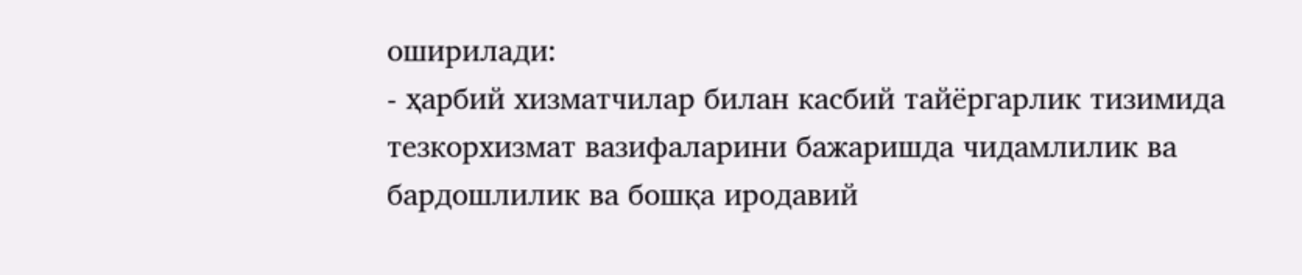оширилади:
- ҳарбий хизматчилар билан касбий тайёргарлик тизимида тезкорхизмат вазифаларини бажаришда чидамлилик ва бардошлилик ва бошқа иродавий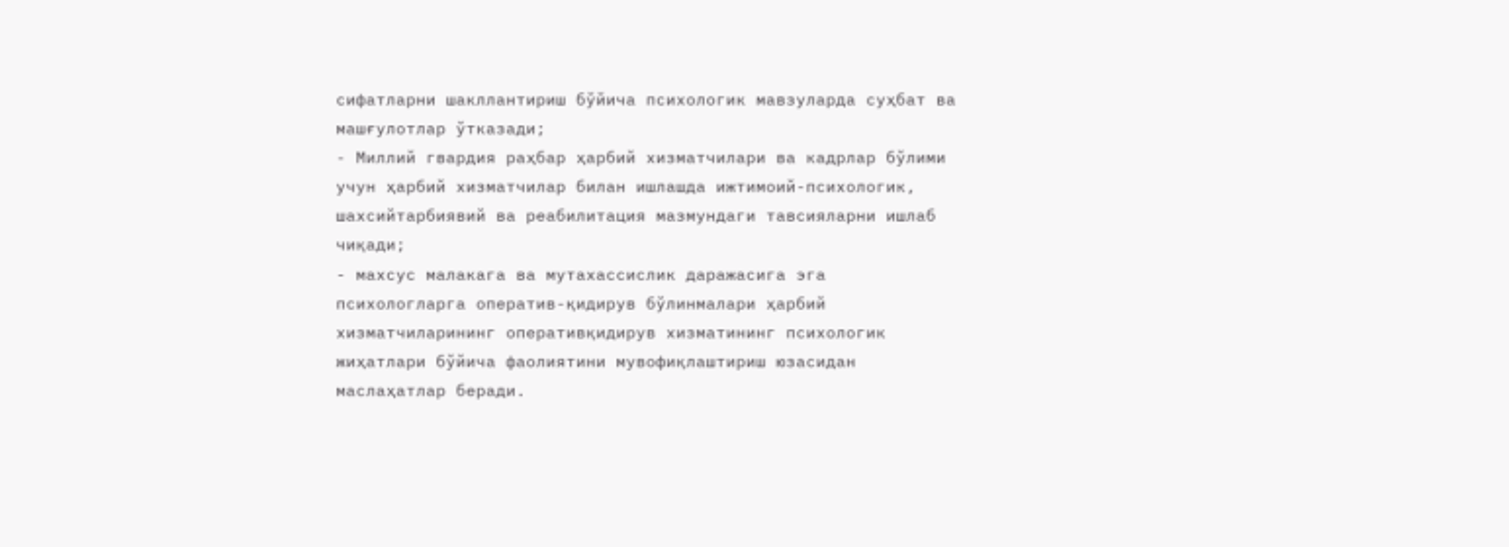сифатларни шакллантириш бўйича психологик мавзуларда суҳбат ва машғулотлар ўтказади;
- Миллий гвардия раҳбар ҳарбий хизматчилари ва кадрлар бўлими учун ҳарбий хизматчилар билан ишлашда ижтимоий-психологик, шахсийтарбиявий ва реабилитация мазмундаги тавсияларни ишлаб чиқади;
- махсус малакага ва мутахассислик даражасига эга психологларга оператив-қидирув бўлинмалари ҳарбий хизматчиларининг оперативқидирув хизматининг психологик жиҳатлари бўйича фаолиятини мувофиқлаштириш юзасидан маслаҳатлар беради.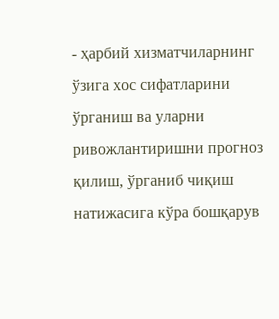- ҳарбий хизматчиларнинг ўзига хос сифатларини ўрганиш ва уларни ривожлантиришни прогноз қилиш, ўрганиб чиқиш натижасига кўра бошқарув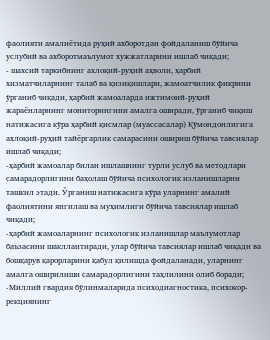фаолияти амалиётида руҳий ахборотдан фойдаланиш бўйича услубий ва ахборотмаълумот хужжатларини ишлаб чиқади;
- шахсий таркибнинг ахлоқий-руҳий аҳволи, ҳарбий хизматчиларнинг талаб ва қизиқишлари, жамоатчилик фикрини ўрганиб чиқади, ҳарбий жамоаларда ижтимоий-руҳий жараёнларнинг мониторингини амалга оширади, ўрганиб чиқиш натижасига кўра ҳарбий қисмлар (муассасалар) Қўмондонлигига ахлоқий-руҳий тайёргарлик самарасини ошириш бўйича тавсиялар ишлаб чиқади;
-ҳарбий жамоалар билан ишлашнинг турли услуб ва методлари самарадорлигини баҳолаш бўйича психологик изланишларни ташкил этади. Ўрганиш натижасига кўра уларнинг амалий фаолиятини янгилаш ва муҳимлиги бўйича тавсиялар ишлаб чиқади;
-ҳарбий жамоаларнинг психологик изланишлар маълумотлар баъзасини шакллантиради, улар бўйича тавсиялар ишлаб чиқади ва бошқарув қарорларини қабул қилишда фойдаланади, уларнинг амалга оширилиши самарадорлигини таҳлилини олиб боради;
-Миллий гвардия бўлинмаларида психодиагностика, психокор-рекциянинг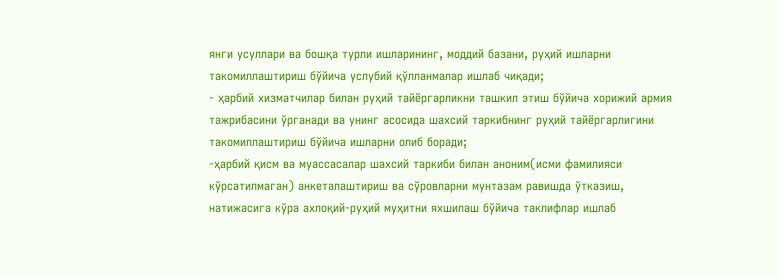янги усуллари ва бошқа турли ишларининг, моддий базани, руҳий ишларни такомиллаштириш бўйича услубий қўлланмалар ишлаб чиқади;
- ҳарбий хизматчилар билан руҳий тайёргарликни ташкил этиш бўйича хорижий армия тажрибасини ўрганади ва унинг асосида шахсий таркибнинг руҳий тайёргарлигини такомиллаштириш бўйича ишларни олиб боради;
-ҳарбий қисм ва муассасалар шахсий таркиби билан аноним(исми фамилияси кўрсатилмаган) анкеталаштириш ва сўровларни мунтазам равишда ўтказиш, натижасига кўра ахлоқий-руҳий муҳитни яхшилаш бўйича таклифлар ишлаб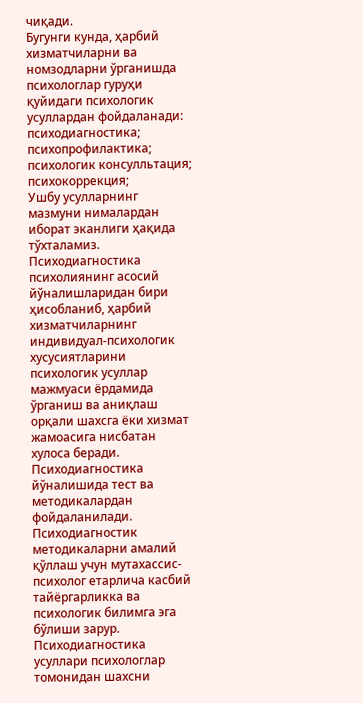чиқади.
Бугунги кунда, ҳарбий хизматчиларни ва номзодларни ўрганишда психологлар гуруҳи қуйидаги психологик усуллардан фойдаланади: психодиагностика;
психопрофилактика;
психологик консулльтация;
психокоррекция;
Ушбу усулларнинг мазмуни нималардан иборат эканлиги ҳақида тўхталамиз.
Психодиагностика психолиянинг асосий йўналишларидан бири ҳисобланиб, ҳарбий хизматчиларнинг индивидуал-психологик хусусиятларини психологик усуллар мажмуаси ёрдамида ўрганиш ва аниқлаш орқали шахсга ёки хизмат жамоасига нисбатан хулоса беради.
Психодиагностика йўналишида тест ва методикалардан фойдаланилади. Психодиагностик методикаларни амалий қўллаш учун мутахассис-психолог етарлича касбий тайёргарликка ва психологик билимга эга бўлиши зарур.
Психодиагностика усуллари психологлар томонидан шахсни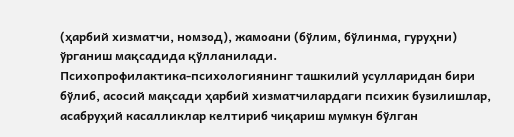(ҳарбий хизматчи, номзод), жамоани (бўлим, бўлинма, гуруҳни) ўрганиш мақсадида қўлланилади.
Психопрофилактика-психологиянинг ташкилий усулларидан бири бўлиб, асосий мақсади ҳарбий хизматчилардаги психик бузилишлар, асабруҳий касалликлар келтириб чиқариш мумкун бўлган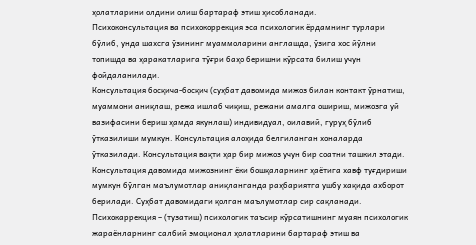ҳолатларини олдини олиш бартараф этиш ҳисобланади.
Психоконсультация ва психокоррекция эса психологик ёрдамнинг турлари бўлиб, унда шахсга ўзининг муаммоларини англашда, ўзига хос йўлни топишда ва ҳаракатларига тўғри баҳо беришни кўрсата билиш учун фойдаланилади.
Консультация босқича-босқич (суҳбат давомида мижоз билан контакт ўрнатиш, муаммони аниқлаш, режа ишлаб чиқиш, режани амалга ошириш, мижозга уй вазифасини бериш ҳамда якунлаш) индивидуал, оилавий, гуруҳ бўлиб ўтказилиши мумкун. Консультация алоҳида белгиланган хоналарда ўтказилади. Консультация вақти ҳар бир мижоз учун бир соатни ташкил этади. Консультация давомида мижознинг ёки бошқаларнинг ҳаётига хавф туғдириши мумкун бўлган маълумотлар аниқланганда раҳбариятга ушбу хақида ахборот берилади. Суҳбат давомидаги қолган маълумотлар сир сақланади.
Психокаррекция – (тузатиш) психологик таъсир кўрсатишнинг муаян психологик жараёнларнинг салбий эмоционал ҳолатларини бартараф этиш ва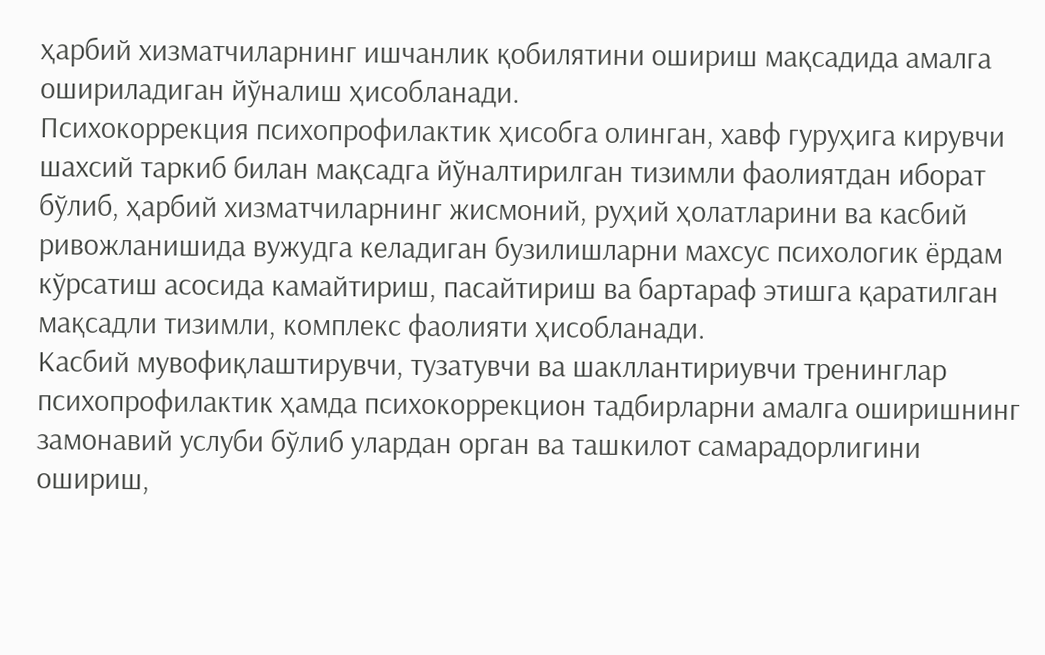ҳарбий хизматчиларнинг ишчанлик қобилятини ошириш мақсадида амалга ошириладиган йўналиш ҳисобланади.
Психокоррекция психопрофилактик ҳисобга олинган, хавф гуруҳига кирувчи шахсий таркиб билан мақсадга йўналтирилган тизимли фаолиятдан иборат бўлиб, ҳарбий хизматчиларнинг жисмоний, руҳий ҳолатларини ва касбий ривожланишида вужудга келадиган бузилишларни махсус психологик ёрдам кўрсатиш асосида камайтириш, пасайтириш ва бартараф этишга қаратилган мақсадли тизимли, комплекс фаолияти ҳисобланади.
Касбий мувофиқлаштирувчи, тузатувчи ва шакллантириувчи тренинглар психопрофилактик ҳамда психокоррекцион тадбирларни амалга оширишнинг замонавий услуби бўлиб улардан орган ва ташкилот самарадорлигини ошириш,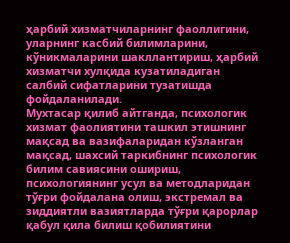ҳарбий хизматчиларнинг фаоллигини, уларнинг касбий билимларини, кўникмаларини шакллантириш, ҳарбий хизматчи хулқида кузатиладиган салбий сифатларини тузатишда фойдаланилади.
Мухтасар қилиб айтганда, психологик хизмат фаолиятини ташкил этишнинг мақсад ва вазифаларидан кўзланган мақсад, шахсий таркибнинг психологик билим савиясини ошириш, психологиянинг усул ва методларидан тўғри фойдалана олиш, экстремал ва зиддиятли вазиятларда тўғри қарорлар қабул қила билиш қобилиятини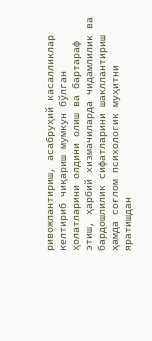ривожлантириш, асабруҳий касалликлар келтириб чиқариш мумкун бўлган ҳолатларини олдини олиш ва бартараф этиш, ҳарбий хизмачиларда чидамлилик ва бардошлилик сифатларини шакллантириш ҳамда соғлом психологик муҳитни яратишдан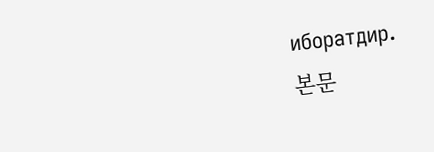иборатдир.
본문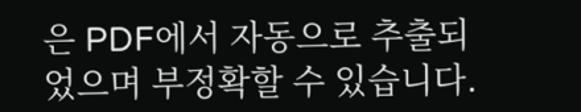은 PDF에서 자동으로 추출되었으며 부정확할 수 있습니다.